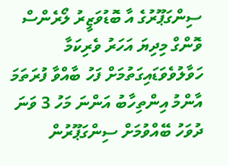ސިންގަޕޫރުގެ އާ ބޮޑުވަޒީރު ލޯރެންސް ވޮންގް މިދިޔަ އަހަރު ވެރިކަމާ ހަވާލުވެވަޑައިގަތުމަށް ފަހު ބާއްވާ ފުރަތަމަ އާންމު އިންތިހާބު އަންނަ މަހު 3 ވަނަ ދުވަހު ބޭއްވުމަށް ސިންގަޕޫރުން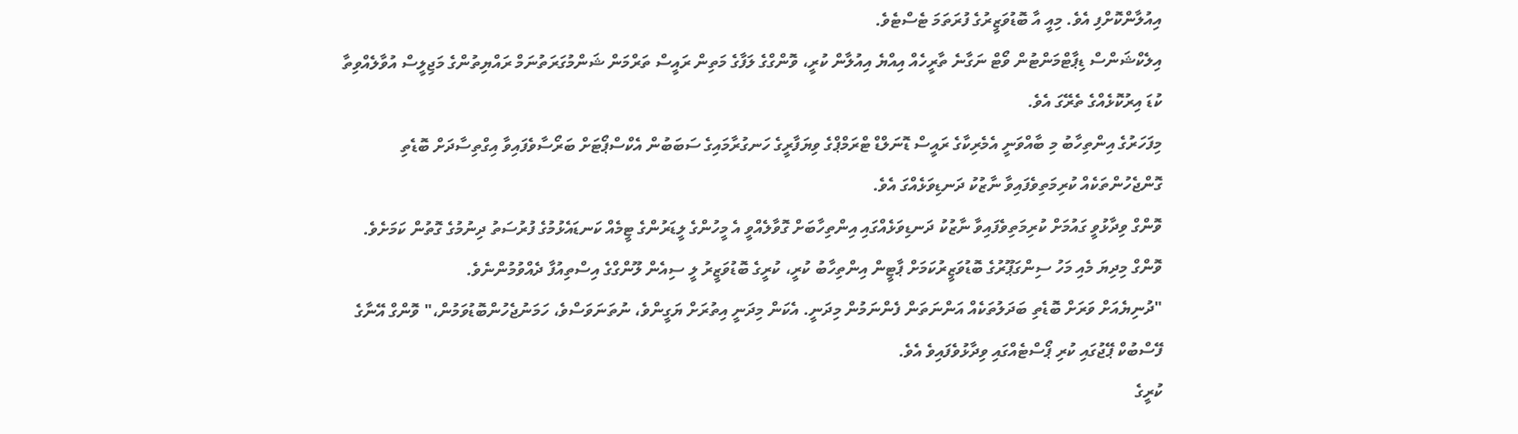އިއުލާންކޮށްފި އެވެ. މިއީ އާ ބޮޑުވަޒީރުގެ ފުރަތަމަ ޓެސްޓެވެ.
އިލެކްޝަންސް ޑިޕާޓްމަންޓުން ވޯޓް ނަގާނެ ތާރީހެއް އިއްޔެ އިއުލާން ކުރީ، ވޮންގްގެ ލަފާގެ މަތިން ރައީސް ތަރްމަން ޝަންމުގަރަތުނަމް ރައްޔިތުންގެ މަޖިލީސް އުވާލެއްވިތާ ކުޑަ އިރުކޮޅެއްގެ ތެރޭގަ އެވެ.
މިފަހަރުގެ އިންތިހާބު މި ބާއްވަނީ އެމެރިކާގެ ރައީސް ޑޮނަލްޑް ޓްރަމްޕްގެ ވިޔަފާރީގެ ހަނގުރާމައިގެ ސަބަބުން އެކްސްޕޯޓަށް ބަރޯސާވެފައިވާ އިގްތިސާދަށް ބޮޑެތި ގޮންޖެހުންތަކެއް ކުރިމަތިވެފައިވާ ނާޒުކު ދަނޑިވަޅެއްގަ އެވެ.
ވޮންގް ވިދާޅުވީ ގައުމަށް ކުރިމަތިވެފައިވާ ނާޒުކު ދަނޑިވަޅެއްގައި އިންތިހާބަށް ގޮވާލެއްވީ އެ މީހުންގެ ލީޑަރުންގެ ޓީމެއް ކަނޑައެޅުމުގެ ފުރުސަތު ދިނުމުގެ ގޮތުން ކަމަށެވެ. ވޮންގް މިދިޔަ މެއި މަހު ސިންގަޕޫރުގެ ބޮޑުވަޒީރުކަމަށް ޕާޓީން އިންތިހާބު ކުރީ، ކުރީގެ ބޮޑުވަޒީރު ލީ ސިއެން ލޫންގްގެ އިސްތިއުފާ ދެއްވުމުންނެވެ.
"ދުނިޔެއަށް ވަރަށް ބޮޑެތި ބަދަލުތަކެއް އަންނަތަން ފެންނަމުން މިދަނީ. އެކަން މިދަނީ އިތުރަށް ޔަގީންވެ، ނުތަނަވަސްވެ، ހަމަނުޖެހުންބޮޑުވަމުން،" ވޮންގް އޭނާގެ ފޭސްބުކް ޕޭޖުގައި ކުރި ޕޯސްޓެއްގައި ވިދާޅުވެފައިވެ އެވެ.
ކުރީގެ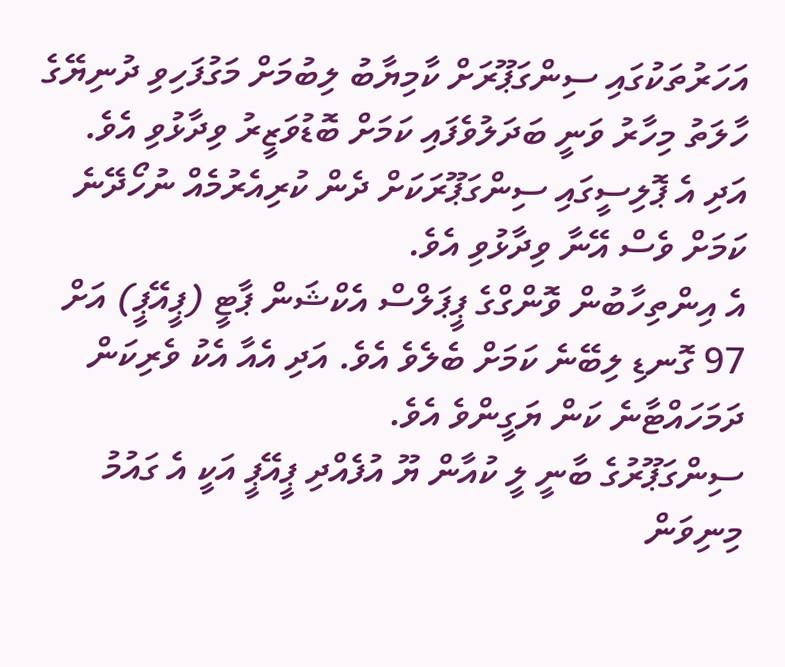އަހަރުތަކުގައި ސިންގަޕޫރަށް ކާމިޔާބު ލިބުމަށް މަގުފަހިވި ދުނިޔޭގެ ހާލަތު މިހާރު ވަނީ ބަދަލުވެފައި ކަމަށް ބޮޑުވަޒީރު ވިދާޅުވި އެވެ. އަދި އެ ޕޮލިސީގައި ސިންގަޕޫރަކަށް ދެން ކުރިއެރުމެއް ނުހޯދޭނެ ކަމަށް ވެސް އޭނާ ވިދާޅުވި އެވެ.
އެ އިންތިހާބުން ވޮންގްގެ ޕީޕަލްސް އެކްޝަން ޕާޓީ (ޕީއޭޕީ) އަށް 97 ގޮނޑި ލިބޭނެ ކަމަށް ބެލެވެ އެވެ. އަދި އެއާ އެކު ވެރިކަން ދަމަހައްޓާނެ ކަން ޔަގީންވެ އެވެ.
ސިންގަޕޫރުގެ ބާނީ ލީ ކުއާން ޔޫ އުފެއްދި ޕީއޭޕީ އަކީ އެ ގައުމު މިނިވަން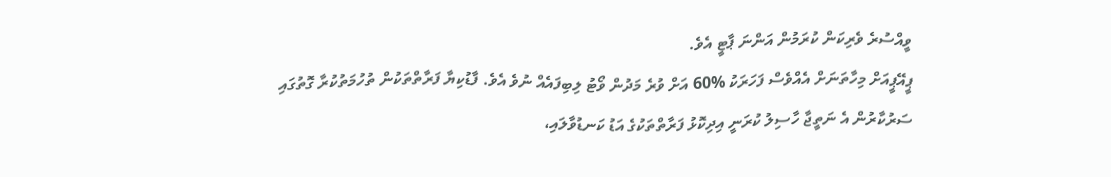ވީއްސުރެ ވެރިކަން ކުރަމުން އަންނަ ޕާޓީ އެވެ.
ޕީއޭޕީއަށް މިހާތަނަށް އެއްވެސް ފަހަރަކު %60 އަށް ވުރެ މަދުން ވޯޓު ލިބިފައެއް ނުވެ އެވެ. ފާޑުކިޔާ ފަރާތްތަކުން ތުހުމަތުކުރާ ގޮތުގައި ސަރުކާރުން އެ ނަތީޖާ ހާސިލު ކުރަނީ އިދިކޮޅު ފަރާތްތަކުގެ އަޑު ކަނޑުވާލައި،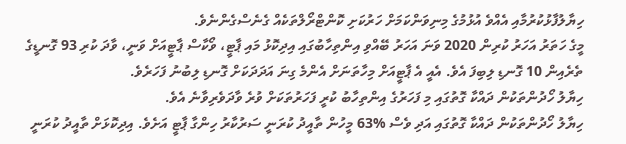ހިޔާލުފާޅުކުރުމާއި އެއްވެ އުޅުމުގެ މިނިވަންކަމަށް ހަރުކަށި ކޮންޓްރޯލްތަކެއް ގެނެސްގެންނެވެ.
މީގެ ހަތަރު އަހަރު ކުރިން 2020 ވަނަ އަހަރު ބޭއްވި އިންތިހާބުގައި އިދިކޮޅު މައި ޕާޓީ، ވޯކާސް ޕާޓީއަށް ވަނީ، ވާދަ ކުރި 93 ގޮނޑީގެ ތެރެއިން 10 ގޮނޑި ލިބިފަ އެވެ. އެއީ އެ ޕާޓީއަށް މިހާތަނަށް އެންމެ ގިނަ އަދަދަކަށް ގޮނޑި ލިބުނު ފަހަރެވެ.
ހިޔާލު ހޯދުންތަކުން ދައްކާ ގޮތުގައި މި ފަހަރުގެ އިންތިހާބު ކުރީ ފަހަރުތަކަށް ވުރެ ވާދަވެރިވާނެ އެވެ.
ހިޔާލު ހޯދުންތަކުން ދައްކާ ގޮތުގައި އަދި ވެސް %63 މީހުން ތާއީދު ކުރަނީ ސަރުކާރު ހިންގާ ޕާޓީ އަށެވެ. އިދިކޮޅަށް ތާއީދު ކުރަނީ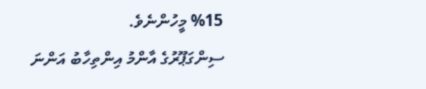%15 މީހުންނެވެ.
ސިންގަޕޫރުގެ އާންމު އިންތިހާބު އަންނަ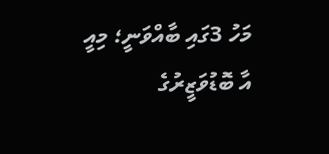މަހު 3ގައި ބާއްވަނީ؛ މިއީ އާ ބޮޑުވަޒީރުގެ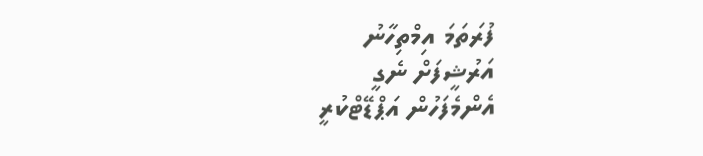ފުރަތަމަ އިމްތިހާނު
އަރުޝީފަށް ނެގީ
އެންމެފަހުން އަޕްޑޭޓްކުރީ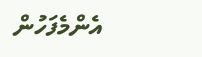އެންމެފަހުން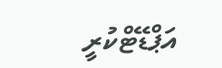އަޕްޑޭޓްކުރީ